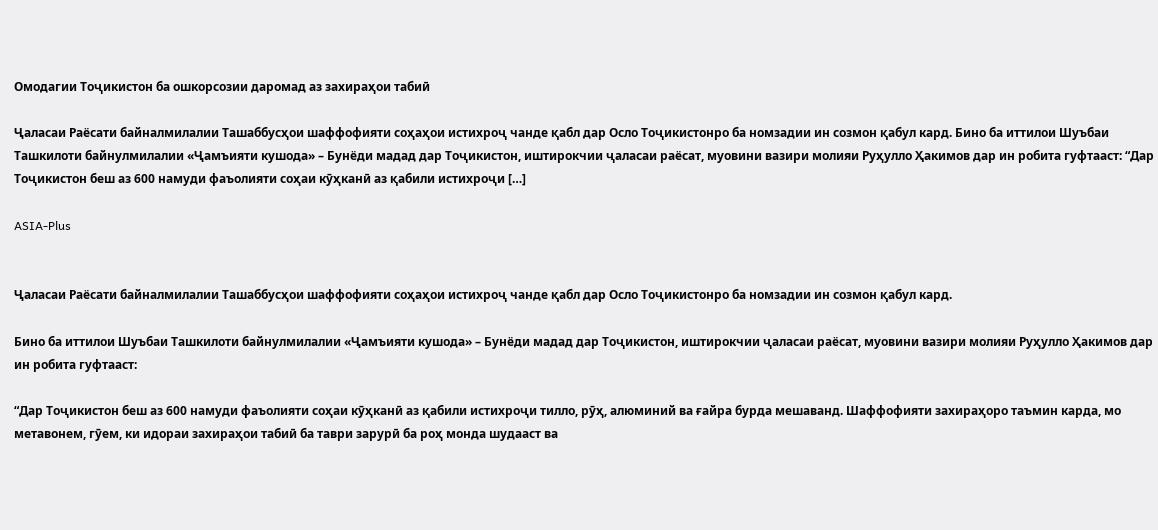Омодагии Тоҷикистон ба ошкорсозии даромад аз захираҳои табиӣ

Ҷаласаи Раёсати байналмилалии Ташаббусҳои шаффофияти соҳаҳои истихроҷ чанде қабл дар Осло Тоҷикистонро ба номзадии ин созмон қабул кард. Бино ба иттилои Шуъбаи Ташкилоти байнулмилалии «Ҷамъияти кушода» – Бунёди мадад дар Тоҷикистон, иштирокчии ҷаласаи раёсат, муовини вазири молияи Руҳулло Ҳакимов дар ин робита гуфтааст: “Дар Тоҷикистон беш аз 600 намуди фаъолияти соҳаи кӯҳканӣ аз қабили истихроҷи […]

ASIA-Plus


Ҷаласаи Раёсати байналмилалии Ташаббусҳои шаффофияти соҳаҳои истихроҷ чанде қабл дар Осло Тоҷикистонро ба номзадии ин созмон қабул кард.

Бино ба иттилои Шуъбаи Ташкилоти байнулмилалии «Ҷамъияти кушода» – Бунёди мадад дар Тоҷикистон, иштирокчии ҷаласаи раёсат, муовини вазири молияи Руҳулло Ҳакимов дар ин робита гуфтааст:

“Дар Тоҷикистон беш аз 600 намуди фаъолияти соҳаи кӯҳканӣ аз қабили истихроҷи тилло, рӯҳ, алюминий ва ғайра бурда мешаванд. Шаффофияти захираҳоро таъмин карда, мо метавонем, гӯем, ки идораи захираҳои табиӣ ба таври зарурӣ ба роҳ монда шудааст ва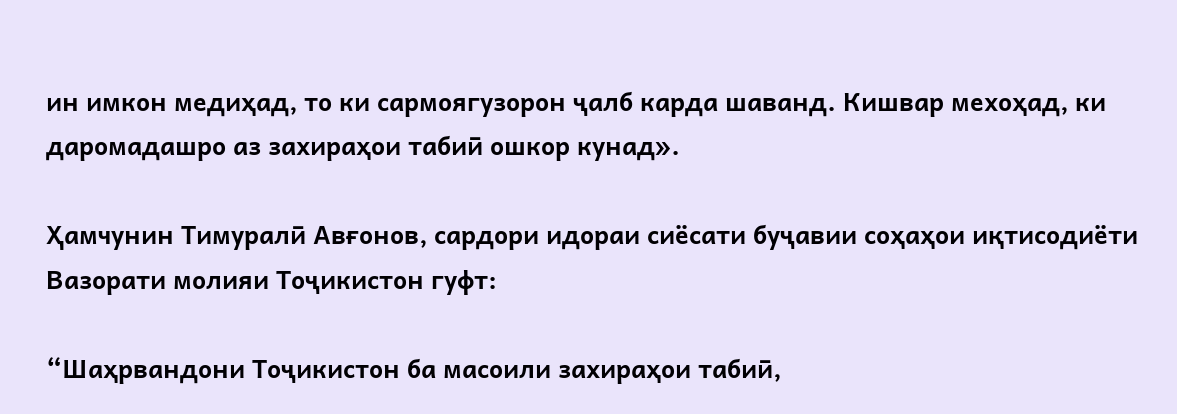ин имкон медиҳад, то ки сармоягузорон ҷалб карда шаванд. Кишвар мехоҳад, ки даромадашро аз захираҳои табиӣ ошкор кунад».

Ҳамчунин Тимуралӣ Авғонов, сардори идораи сиёсати буҷавии соҳаҳои иқтисодиёти Вазорати молияи Тоҷикистон гуфт:

“Шаҳрвандони Тоҷикистон ба масоили захираҳои табиӣ,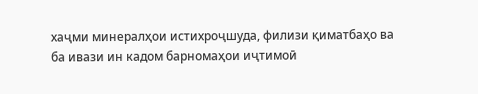хаҷми минералҳои истихроҷшуда, филизи қиматбаҳо ва ба ивази ин кадом барномаҳои иҷтимоӣ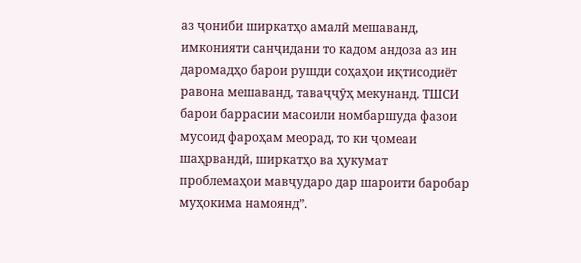аз ҷониби ширкатҳо амалӣ мешаванд, имконияти санҷидани то кадом андоза аз ин даромадҳо барои рушди соҳаҳои иқтисодиёт равона мешаванд, таваҷҷӯҳ мекунанд. ТШСИ барои баррасии масоили номбаршуда фазои мусоид фароҳам меорад, то ки ҷомеаи шаҳрвандӣ, ширкатҳо ва ҳукумат проблемаҳои мавҷударо дар шароити баробар муҳокима намоянд”.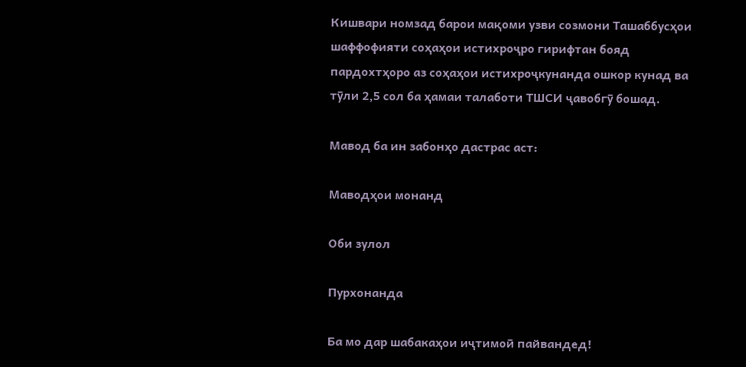Кишвари номзад барои мақоми узви созмони Ташаббусҳои шаффофияти соҳаҳои истихроҷро гирифтан бояд пардохтҳоро аз соҳаҳои истихроҷкунанда ошкор кунад ва тӯли 2,5 сол ба ҳамаи талаботи ТШСИ ҷавобгӯ бошад.

Мавод ба ин забонҳо дастрас аст:

Маводҳои монанд

Оби зулол

Пурхонанда

Ба мо дар шабакаҳои иҷтимоӣ пайвандед!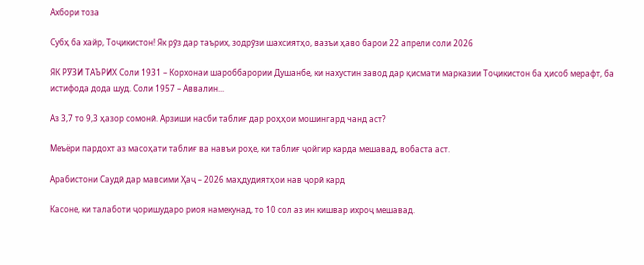Ахбори тоза

Субҳ ба хайр, Тоҷикистон! Як рӯз дар таърих, зодрӯзи шахсиятҳо, вазъи ҳаво барои 22 апрели соли 2026

ЯК РӮЗИ ТАЪРИХ Соли 1931 – Корхонаи шароббарории Душанбе, ки нахустин завод дар қисмати марказии Тоҷикистон ба ҳисоб мерафт, ба истифода дода шуд. Соли 1957 – Аввалин...

Аз 3,7 то 9,3 ҳазор сомонӣ. Арзиши насби таблиғ дар роҳҳои мошингард чанд аст?

Меъёри пардохт аз масоҳати таблиғ ва навъи роҳе, ки таблиғ ҷойгир карда мешавад, вобаста аст.

Арабистони Саудӣ дар мавсими Ҳаҷ – 2026 маҳдудиятҳои нав ҷорӣ кард

Касоне, ки талаботи ҷоришударо риоя намекунад, то 10 сол аз ин кишвар ихроҷ мешавад.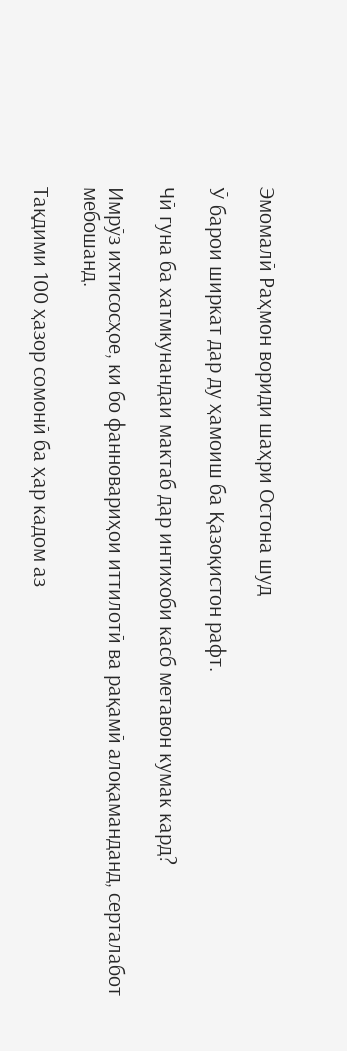Эмомалӣ Раҳмон вориди шаҳри Остона шуд

Ӯ барои ширкат дар ду ҳамоиш ба Қазоқистон рафт.

Чӣ гуна ба хатмкунандаи мактаб дар интихоби касб метавон кумак кард?

Имрӯз ихтисосҳое, ки бо фанновариҳои иттилотӣ ва рақамӣ алоқаманданд, серталабот мебошанд.

Тақдими 100 ҳазор сомонӣ ба ҳар кадом аз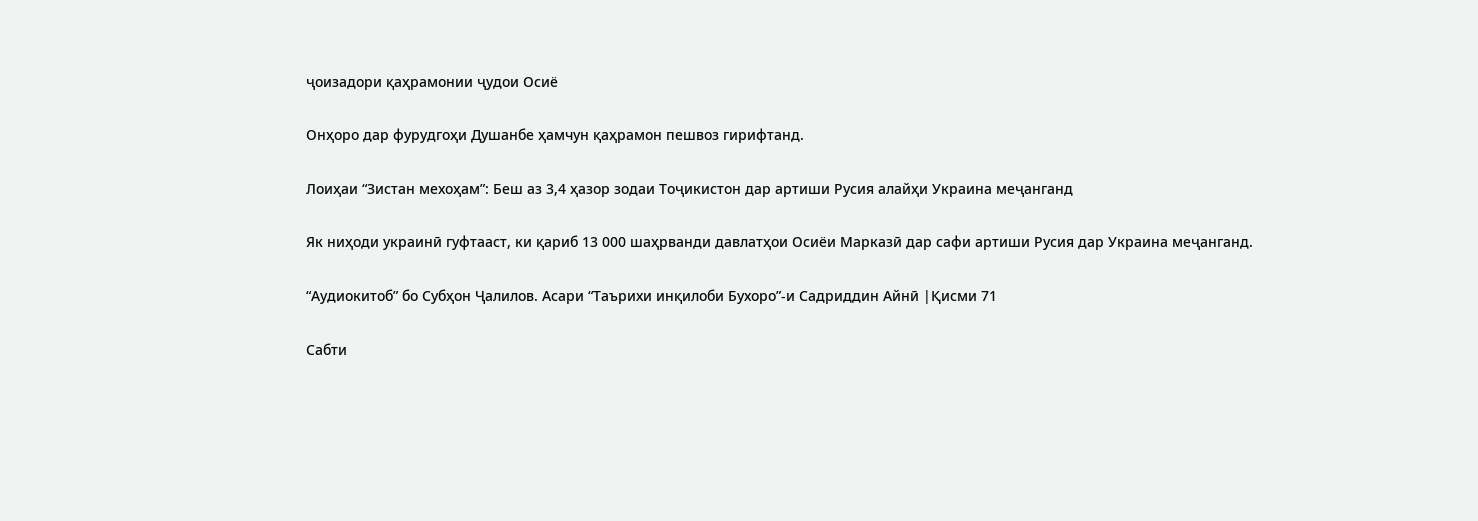ҷоизадори қаҳрамонии ҷудои Осиё

Онҳоро дар фурудгоҳи Душанбе ҳамчун қаҳрамон пешвоз гирифтанд.

Лоиҳаи “Зистан мехоҳам”: Беш аз 3,4 ҳазор зодаи Тоҷикистон дар артиши Русия алайҳи Украина меҷанганд

Як ниҳоди украинӣ гуфтааст, ки қариб 13 000 шаҳрванди давлатҳои Осиёи Марказӣ дар сафи артиши Русия дар Украина меҷанганд.

“Аудиокитоб” бо Субҳон Ҷалилов. Асари “Таърихи инқилоби Бухоро”-и Садриддин Айнӣ |Қисми 71

Cабти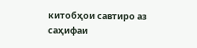китобҳои савтиро аз саҳифаи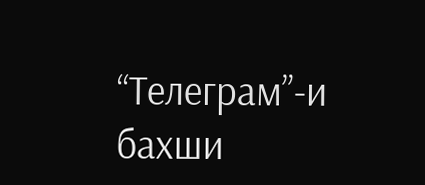“Телеграм”-и бахши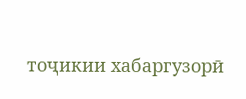тоҷикии хабаргузорӣ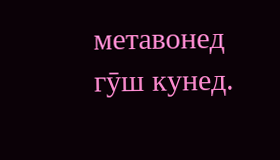метавонед гӯш кунед.